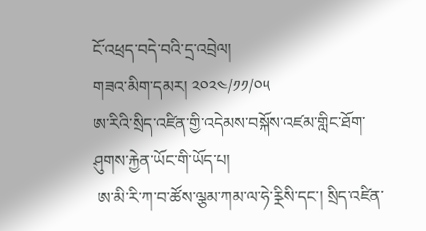ངོ་འཕྲད་བདེ་བའི་དྲ་འབྲེལ།
གཟའ་མིག་དམར། ༢༠༢༤/༡༡/༠༥
ཨ་རིའི་སྲིད་འཛིན་གྱི་འདེམས་བསྐོས་འཛམ་གླིང་ཐོག་ཤུགས་རྐྱེན་ཡོང་གི་ཡོད་པ།
 ཨ་མི་རི་ཀ་བ་ཚོས་ལྕམ་ཀམ་ལ་ཧེ་རྼིསི་དང་། སྲིད་འཛིན་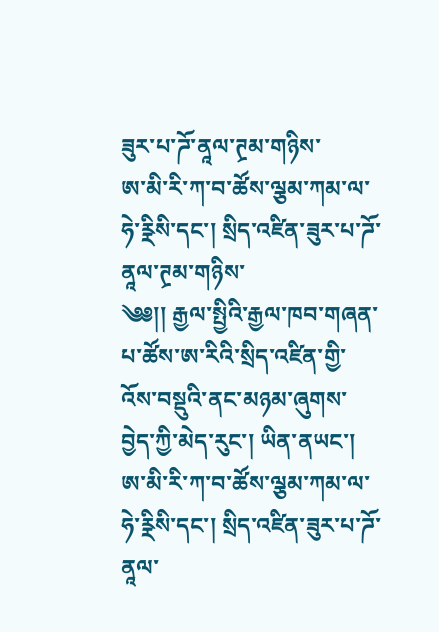ཟུར་པ་ཌོ་ནཱལ་ཊྲམ་གཉིས་
ཨ་མི་རི་ཀ་བ་ཚོས་ལྕམ་ཀམ་ལ་ཧེ་རྼིསི་དང་། སྲིད་འཛིན་ཟུར་པ་ཌོ་ནཱལ་ཊྲམ་གཉིས་
༄༅།། རྒྱལ་སྤྱིའི་རྒྱལ་ཁབ་གཞན་པ་ཚོས་ཨ་རིའི་སྲིད་འཛིན་གྱི་འོས་བསྡུའི་ནང་མཉམ་ཞུགས་བྱེད་ཀྱི་མེད་རུང་། ཡིན་ནཡང་། ཨ་མི་རི་ཀ་བ་ཚོས་ལྕམ་ཀམ་ལ་ཧེ་རྼིསི་དང་། སྲིད་འཛིན་ཟུར་པ་ཌོ་ནཱལ་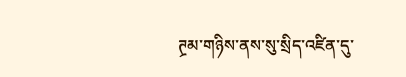ཊྲམ་གཉིས་ནས་སུ་སྲིད་འཛིན་དུ་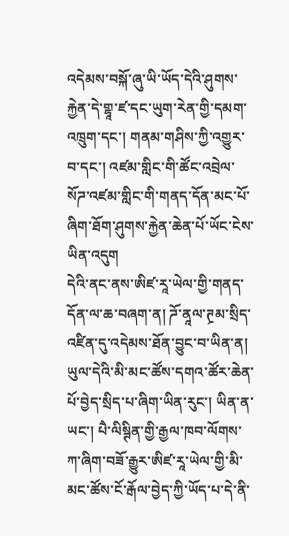འདེམས་བསྐོ་ཞུ་ཡི་ཡོད་དེའི་ཤུགས་རྐྱེན་དེ་གྷཱ་ཛ་དང་ཡུག་རེན་གྱི་དམག་འཁྲུག་དང་། གནམ་གཤིས་ཀྱི་འགྱུར་བ་དང་། འཛམ་གླིང་གི་ཚོང་འབྲེལ་སོཌ་འཛམ་གླིང་གི་གནད་དོན་མང་པོ་ཞིག་ཐོག་ཤུགས་རྐྱེན་ཆེན་པོ་ཡོང་ངེས་ཡིན་འདུག
དེའི་ནང་ནས་ཨིཛ་རཱ་ཡེལ་གྱི་གནད་དོན་ལ་ཆ་བཞག་ན། ཌོ་ནཱལ་ཊྲམ་སྲིད་འཛིན་དུ་འདེམས་ཐོན་བྱུང་བ་ཡིན་ན། ཡུལ་དེའི་མི་མང་ཚོས་དགའ་ཚོར་ཆེན་པོ་བྱེད་སྲིད་པ་ཞིག་ཡིན་རུང་། ཡིན་ན་ཡང་། པཻ་ལིསྚིན་གྱི་རྒྱལ་ཁབ་ལོགས་ཀ་ཞིག་བཟོ་རྒྱུར་ཨིཛ་རཱ་ཡེལ་གྱི་མི་མང་ཚོས་ངོ་རྒོལ་བྱེད་ཀྱི་ཡོད་པ་དེ་ནི་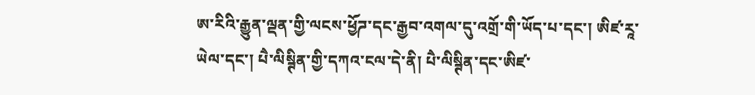ཨ་རིའི་རྒྱུན་ལྡན་གྱི་ལངས་ཕྱོཌ་དང་རྒྱབ་འགལ་དུ་འགྲོ་གི་ཡོད་པ་དང་། ཨིཛ་རཱ་ཡེལ་དང་། པཻ་ལིསྚིན་གྱི་དཀའ་ངལ་དེ་ནི། པཻ་ལིསྚིན་དང་ཨིཛ་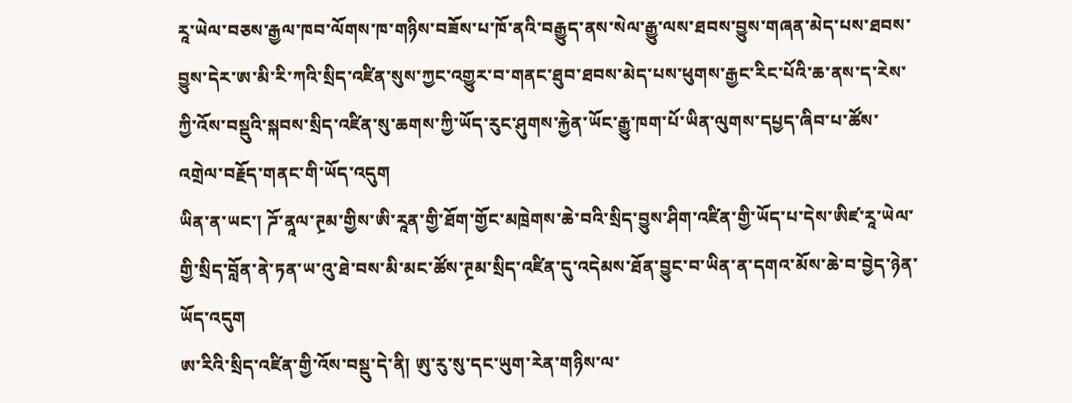རཱ་ཡེལ་བཅས་རྒྱལ་ཁབ་ལོགས་ཁ་གཉིས་བཟོས་པ་ཁོ་ནའི་བརྒྱུད་ནས་སེལ་རྒྱུ་ལས་ཐབས་བྱུས་གཞན་མེད་པས་ཐབས་བྱུས་དེར་ཨ་མི་རི་ཀའི་སྲིད་འཛིན་སུས་ཀྱང་འགྱུར་བ་གནང་ཐུབ་ཐབས་མེད་པས་ཕུགས་རྒྱང་རིང་པོའི་ཆ་ནས་ད་རེས་ཀྱི་འོས་བསྡུའི་སྐབས་སྲིད་འཛིན་སུ་ཆགས་ཀྱི་ཡོད་རུང་ཤུགས་རྐྱེན་ཡོང་རྒྱུ་ཁག་པོ་ཡིན་ལུགས་དཔྱད་ཞིབ་པ་ཚོས་འགྲེལ་བརྗོད་གནང་གི་ཡོད་འདུག
ཡིན་ན་ཡང་། ཌོ་ནཱལ་ཊྲམ་གྱིས་ཨི་རཱན་གྱི་ཐོག་གྱོང་མཁྲེགས་ཆེ་བའི་སྲིད་བྱུས་ཤིག་འཛིན་གྱི་ཡོད་པ་དེས་ཨིཛ་རཱ་ཡེལ་གྱི་སྲིད་བློན་ནེ་ཏན་ཡ་འུ་ཐེ་བས་མི་མང་ཚོས་ཊྲམ་སྲིད་འཛིན་དུ་འདེམས་ཐོན་བྱུང་བ་ཡིན་ན་དགའ་མོས་ཆེ་བ་བྱེད་ཉེན་ཡོད་འདུག
ཨ་རིའི་སྲིད་འཛིན་གྱི་འོས་བསྡུ་དེ་ནི། ཨུ་རུ་སུ་དང་ཡུག་རེན་གཉིས་ལ་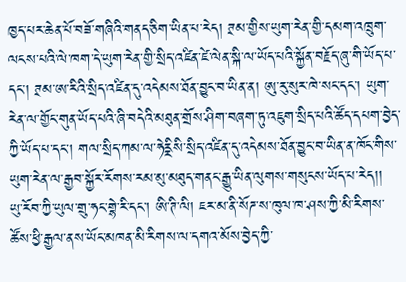ཁྱད་པར་ཆེན་པོ་བཟོ་གཞིའི་གནད་ཅིག་ཡིན་པ་རེད། ཊྲམ་གྱིས་ཡུག་རེན་གྱི་དམག་འཁྲུག་ལངས་པའི་ལེ་ཁག་དེ་ཡུག་རེན་གྱི་སྲིད་འཛིན་ཛེ་ལེན་སྐི་ལ་ཡོད་པའི་སྐྱོན་བརྗོད་ཞུ་གི་ཡོད་པ་དང་། ཊྲམ་ཨ་རིའི་སྲིད་འཛིན་དུ་འདེམས་ཐོན་བྱུང་བ་ཡིན་ན། ཨུ་རུ་སུར་ཁེ་སང་དང་། ཡུག་རེན་ལ་གྱོང་གུན་ཡོད་པའི་ཞི་བདེའི་མཐུན་གྲོས་ཤིག་བཞག་ཏུ་འཇུག་སྲིད་པའི་ཚོད་དཔག་བྱེད་ཀྱི་ཡོད་པ་དང་། གལ་སྲིད་ཀམ་ལ་ཧེརྼིསི་སྲིད་འཛིན་དུ་འདེམས་ཐོན་བྱུང་བ་ཡིན་ན་ཁོང་གིས་ཡུག་རེན་ལ་རྒྱབ་སྐྱོར་རོགས་རམ་མུ་མཐུད་གནང་རྒྱུ་ཡིན་ལུགས་གསུངས་ཡོད་པ་རེད།།
ཡུ་རོབ་ཀྱི་ཡུལ་གྲུ་ཧང་གྷེ་རི་དང་། ཨི་ཊི་ལི། ཇར་མ་ནི་སོཌ་ས་ཁུལ་ཁ་ཤས་ཀྱི་མི་རིགས་ཚོས་ཕྱི་རྒྱལ་ནས་ཡོང་མཁན་མི་རིགས་ལ་དགའ་མོས་བྱེད་ཀྱི་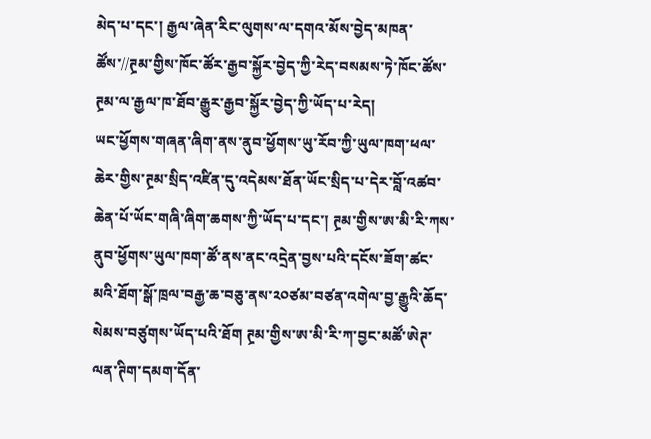མེད་པ་དང་། རྒྱལ་ཞེན་རིང་ལུགས་ལ་དགའ་མོས་བྱེད་མཁན་ཚོས་//ཊྲམ་གྱིས་ཁོང་ཚོར་རྒྱབ་སྐྱོར་བྱེད་ཀྱི་རེད་བསམས་ཏེ་ཁོང་ཚོས་ཊྲམ་ལ་རྒྱལ་ཁ་ཐོབ་རྒྱུར་རྒྱབ་སྐྱོར་བྱེད་ཀྱི་ཡོད་པ་རེད།
ཡང་ཕྱོགས་གཞན་ཞིག་ནས་ནུབ་ཕྱོགས་ཡུ་རོབ་ཀྱི་ཡུལ་ཁག་ཕལ་ཆེར་གྱིས་ཊྲམ་སྲིད་འཛིན་དུ་འདེམས་ཐོན་ཡོང་སྲིད་པ་དེར་བློ་འཚབ་ཆེན་པོ་ཡོང་གཞི་ཞིག་ཆགས་ཀྱི་ཡོད་པ་དང་། ཊྲམ་གྱིས་ཨ་མི་རི་ཀས་ནུབ་ཕྱོགས་ཡུལ་ཁག་ཚོ་ནས་ནང་འདྲེན་བྱས་པའི་དངོས་ཟོག་ཚང་མའི་ཐོག་སྒོ་ཁྲལ་བརྒྱ་ཆ་བཅུ་ནས་༢༠ཙམ་བཙན་འགེལ་བྱ་རྒྱུའི་ཆོད་སེམས་བཙུགས་ཡོད་པའི་ཐོག ཊྲམ་གྱིས་ཨ་མི་རི་ཀ་བྱང་མཚོ་ཨེཊ་ལན་ཊིག་དམག་དོན་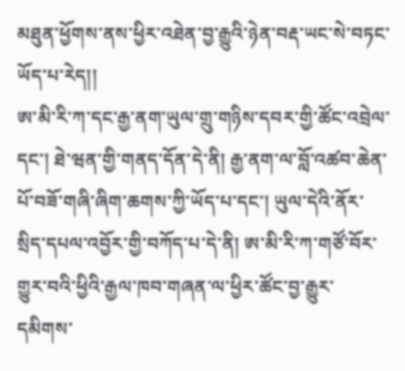མཐུན་ཕྱོགས་ནས་ཕྱིར་འཐེན་བྱ་རྒྱུའི་ཉེན་བརྡ་ཡང་སེ་བཏང་ཡོད་པ་རེད།།
ཨ་མི་རི་ཀ་དང་རྒྱ་ནག་ཡུལ་གྲུ་གཉིས་དབར་གྱི་ཚོང་འབྲེལ་དང་། ཐེ་ཝན་གྱི་གནད་དོན་དེ་ནི། རྒྱ་ནག་ལ་བློ་འཚབ་ཆེན་པོ་བཟོ་གཞི་ཞིག་ཆགས་ཀྱི་ཡོད་པ་དང་། ཡུལ་དེའི་ནོར་སྲིད་དཔལ་འབྱོར་གྱི་བཀོད་པ་དེ་ནི། ཨ་མི་རི་ཀ་གཙོ་བོར་གྱུར་བའི་ཕྱིའི་རྒྱལ་ཁབ་གཞན་ལ་ཕྱིར་ཚོང་བྱ་རྒྱུར་དམིགས་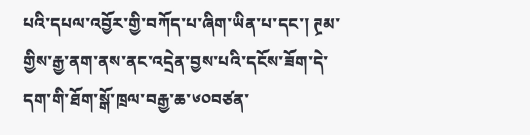པའི་དཔལ་འབྱོར་གྱི་བཀོད་པ་ཞིག་ཡིན་པ་དང་། ཊྲམ་གྱིས་རྒྱ་ནག་ནས་ནང་འདྲེན་བྱས་པའི་དངོས་ཟོག་དེ་དག་གི་ཐོག་སྒོ་ཁྲལ་བརྒྱ་ཆ་༦༠བཙན་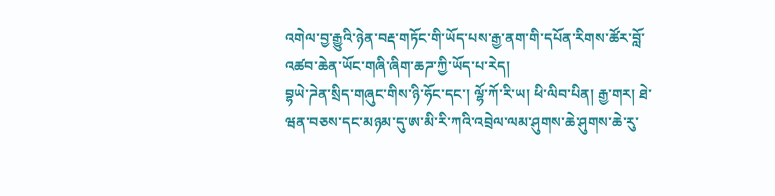འགེལ་བྱ་རྒྱུའི་ཉེན་བརྡ་གཏོང་གི་ཡོད་པས་རྒྱ་ནག་གི་དཔོན་རིགས་ཚོར་བློ་འཚབ་ཆེན་ཡོང་གཞི་ཞིག་ཆཌ་ཀྱི་ཡོད་པ་རེད།
བྷཡེ་ཌེན་སྲིད་གཞུང་གིས་ཉི་ཧོང་དང་། ལྷོ་ཀོ་རི་ཡ། ཕི་ལིབ་པིན། རྒྱ་གར། ཐེ་ཝན་བཅས་དང་མཉམ་དུ་ཨ་མི་རི་ཀའི་འབྲེལ་ལམ་ཤུགས་ཆེ་ཤུགས་ཆེ་རུ་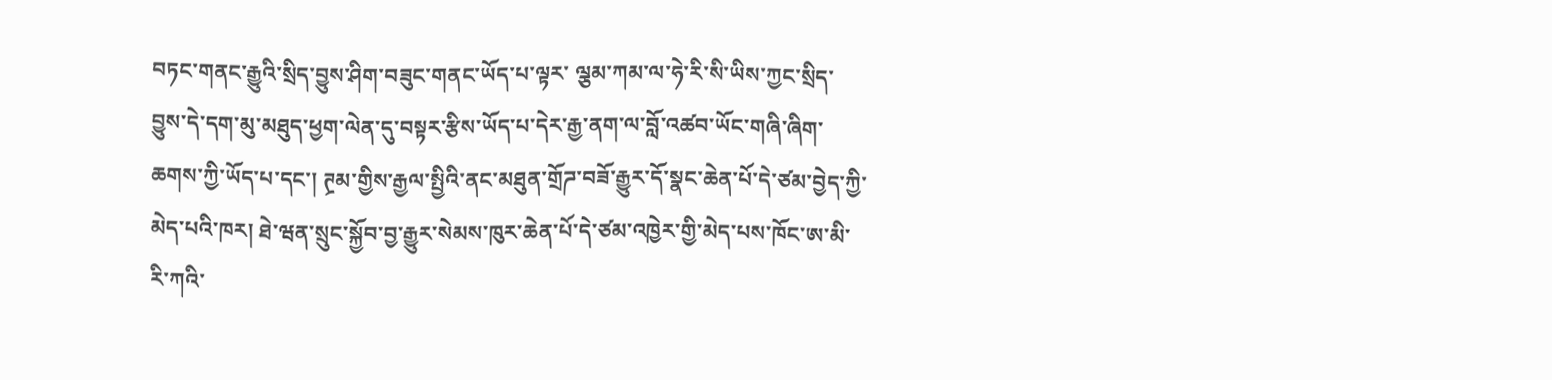བཏང་གནང་རྒྱུའི་སྲིད་བྱུས་ཤིག་བཟུང་གནང་ཡོད་པ་ལྟར་ ལྕམ་ཀམ་ལ་ཧེ་རི་སི་ཡིས་ཀྱང་སྲིད་བྱུས་དེ་དག་མུ་མཐུད་ཕྱག་ལེན་དུ་བསྟར་རྩིས་ཡོད་པ་དེར་རྒྱ་ནག་ལ་བློ་འཚབ་ཡོང་གཞི་ཞིག་ཆགས་ཀྱི་ཡོད་པ་དང་། ཊྲམ་གྱིས་རྒྱལ་སྤྱིའི་ནང་མཐུན་གྲོཌ་བཟོ་རྒྱུར་དོ་སྣང་ཆེན་པོ་དེ་ཙམ་བྱེད་ཀྱི་མེད་པའི་ཁར། ཐེ་ཝན་སྲུང་སྐྱོབ་བྱ་རྒྱུར་སེམས་ཁུར་ཆེན་པོ་དེ་ཙམ་འཁྱེར་གྱི་མེད་པས་ཁོང་ཨ་མི་རི་ཀའི་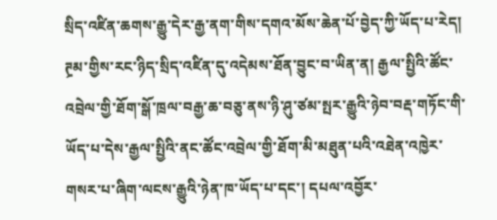སྲིད་འཛིན་ཆགས་རྒྱུ་དེར་རྒྱ་ནག་གིས་དགའ་མོས་ཆེན་པོ་བྱེད་ཀྱི་ཡོད་པ་རེད།
ཊྲམ་གྱིས་རང་ཉིད་སྲིད་འཛིན་དུ་འདེམས་ཐོན་བྱུང་བ་ཡིན་ན། རྒྱལ་སྤྱིའི་ཚོང་འབྲེལ་གྱི་ཐོག་སྒོ་ཁྲལ་བརྒྱ་ཆ་བཅུ་ནས་ཉི་ཤུ་ཙམ་སྤར་རྒྱུའི་ཉེབ་བརྡ་གཏོང་གི་ཡོད་པ་དེས་རྒྱལ་སྤྱིའི་ནང་ཚོང་འབྲེལ་གྱི་ཐོག་མི་མཐུན་པའི་འཐེན་འཁྱེར་གསར་པ་ཞིག་ལངས་རྒྱུའི་ཉེན་ཁ་ཡོད་པ་དང་། དཔལ་འབྱོར་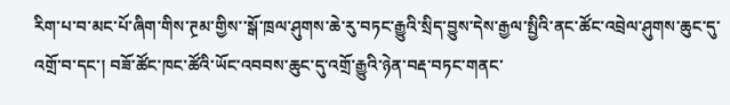རིག་པ་བ་མང་པོ་ཞིག་གིས་ཊྲམ་གྱིས་་སྒོ་ཁྲལ་ཤུགས་ཆེ་རུ་བཏང་རྒྱུའི་སྲིད་བྱུས་དེས་རྒྱལ་སྤྱིའི་ནང་ཚོང་འབྲེལ་ཤུགས་ཆུང་དུ་འགྲོ་བ་དང་། བཟོ་ཚོང་ཁང་ཚོའི་ཡོང་འབབས་ཆུང་དུ་འགྲོ་རྒྱུའི་ཉེན་བརྡ་བཏང་གནང་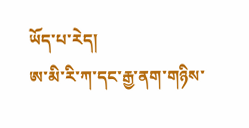ཡོད་པ་རེད།
ཨ་མི་རི་ཀ་དང་རྒྱ་ནག་གཉིས་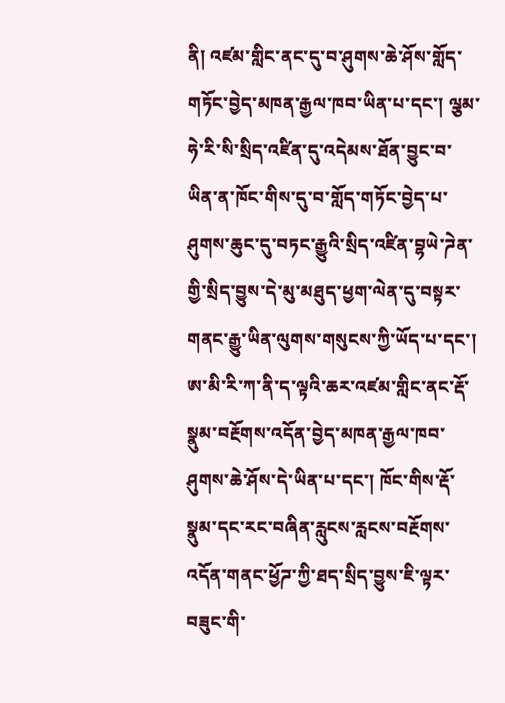ནི། འཛམ་གླིང་ནང་དུ་བ་ཤུགས་ཆེ་ཤོས་གློད་གཏོང་བྱེད་མཁན་རྒྱལ་ཁབ་ཡིན་པ་དང་། ལྕམ་ཧེ་རི་སི་སྲིད་འཛིན་དུ་འདེམས་ཐོན་བྱུང་བ་ཡིན་ན་ཁོང་གིས་དུ་བ་གློད་གཏོང་བྱེད་པ་ཤུགས་ཆུང་དུ་བཏང་རྒྱུའི་སྲིད་འཛིན་བྷཡེ་ཌེན་གྱི་སྲིད་བྱུས་དེ་མུ་མཐུད་ཕྱག་ལེན་དུ་བསྟར་གནང་རྒྱུ་ཡིན་ལུགས་གསུངས་ཀྱི་ཡོད་པ་དང་། ཨ་མི་རི་ཀ་ནི་ད་ལྟའི་ཆར་འཛམ་གླིང་ནང་རྡོ་སྣུམ་བརྔོགས་འདོན་བྱེད་མཁན་རྒྱལ་ཁབ་ཤུགས་ཆེ་ཤོས་དེ་ཡིན་པ་དང་། ཁོང་གིས་རྡོ་སྣུམ་དང་རང་བཞིན་རླུངས་རླངས་བརྔོགས་འདོན་གནང་ཕྱོཌ་ཀྱི་ཐད་སྲིད་བྱུས་ཇི་ལྟར་བཟུང་གི་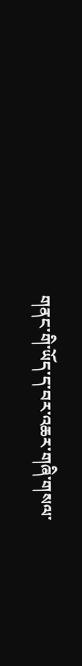གནང་གི་ཡོད་ད་བར་འཆར་གཞི་གསལ་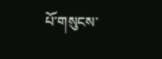པོ་གསུངས་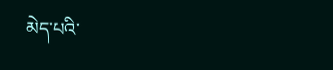མེད་པའི་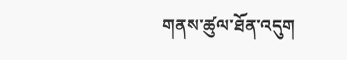གནས་ཚུལ་ཐོན་འདུག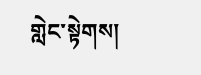གླེང་སྟེགས།